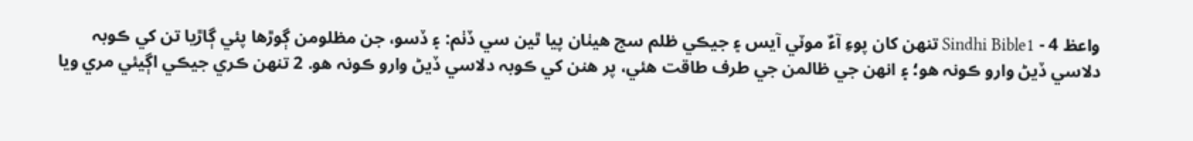واعظ 4 - Sindhi Bible1 تنهن کان پوءِ آءٌ موٽي آيس ۽ جيڪي ظلم سج هيٺان پيا ٿين سي ڏٺم: ۽ ڏسو، جن مظلومن ڳوڙها پئي ڳاڙيا تن کي ڪوبہ دلاسي ڏيڻ وارو ڪونہ هو؛ ۽ انهن جي ظالمن جي طرف طاقت هئي، پر هنن کي ڪوبہ دلاسي ڏيڻ وارو ڪونہ هو. 2 تنهن ڪري جيڪي اڳيئي مري ويا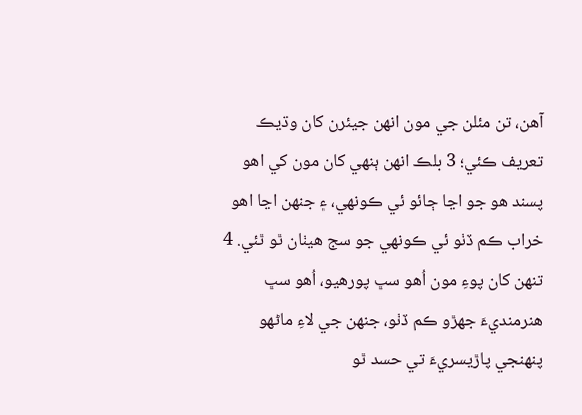آهن، تن مئلن جي مون انهن جيئرن کان وڌيڪ تعريف ڪئي؛ 3 بلڪ انهن ٻنهي کان مون کي اهو پسند هو جو اڃا ڄائو ئي ڪونهي، ۽ جنهن اڃا اهو خراب ڪم ڏٺو ئي ڪونهي جو سج هيٺان ٿو ٿئي. 4 تنهن کان پوءِ مون اُهو سڀ پورهيو، اُهو سڀ هنرمنديءَ جهڙو ڪم ڏٺو، جنهن جي لاءِ ماڻهو پنهنجي پاڙيسريءَ تي حسد ٿو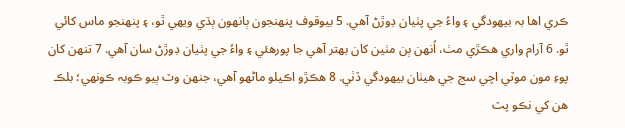ڪري اها بہ بيهودگي ۽ واءُ جي پٺيان ڊوڙڻ آهي. 5 بيوقوف پنهنجون ٻانهون ٻڌي ويهي ٿو، ۽ پنهنجو ماس کائي ٿو. 6 آرام واري هڪڙي مٺ، اُنهن ٻن مٺين کان بهتر آهي جا پورهئي ۽ واءُ جي پٺيان ڊوڙڻ سان آهي. 7 تنهن کان پوءِ مون موٽي اچي سج جي هيٺان بيهودگي ڏٺي. 8 هڪڙو اڪيلو ماڻهو آهي، جنهن وٽ ٻيو ڪوبہ ڪونهي؛ بلڪ هن کي نڪو پٽ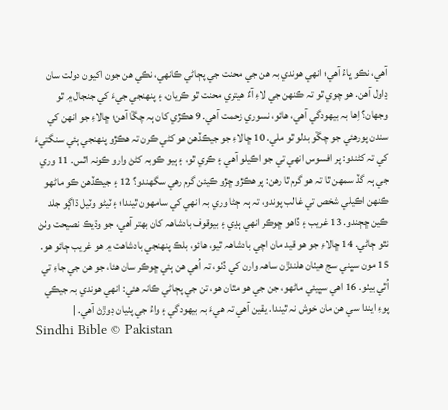آهي، نڪو ڀاءُ آهي؛ انهي هوندي بہ هن جي محنت جي پڄاڻي ڪانهي، نڪي هن جون اکيون دولت سان ڍاول آهن. هو چوي ٿو تہ ڪنهن جي لاءِ آءٌ هيتري محنت ٿو ڪريان، ۽ پنهنجي جيءَ کي جنجال ۾ ٿو وجهان؟ اِها بہ بيهودگي آهي، هائو، نسوري زحمت آهي. 9 هڪڙي کان ٻہ چڱا آهن؛ ڇالاءِ جو انهن کي سندن پورهئي جو چڱو بدلو ٿو ملي. 10 ڇالاءِ جو جيڪڏهن هو کڻي ڪرن تہ هڪڙو پنهنجي ٻئي سنگتيءَ کي تہ کڻندو: پر افسوس انهي تي جو اڪيلو آهي ۽ ڪري ٿو، ۽ ٻيو ڪوبہ کڻڻ وارو ڪونہ اٿس. 11 وري جي ٻہ گڏ سمهن ٿا تہ هو گرم ٿا رهن: پر هڪڙو ڇڙو ڪيئن گرم رهي سگهندو؟ 12 ۽ جيڪڏهن ڪو ماڻهو ڪنهن اڪيلي شخص تي غالب پوندو، تہ ٻہ ڄڻا وري بہ انهي کي سامهون ٿيندا؛ ۽ ٽيڻو وٽيل ڌاڳو جلد ڪين ڇڄندو. 13 غريب ۽ ڏاهو ڇوڪر انهي ٻڍي ۽ بيوقوف بادشاهہ کان بهتر آهي، جو وڌيڪ نصيحت وٺڻ نٿو ڄاڻي. 14 ڇالاءِ جو هو قيد مان اچي بادشاهہ ٿيو، هائو، بلڪ پنهنجي بادشاهت ۾ هو غريب ڄائو هو. 15 مون سڀني سج هيٺان هلندڙن ساهہ وارن کي ڏٺو، تہ اُهي هن ٻئي ڇوڪر سان هئا، جو هن جي جاءِ تي اُٿي بيٺو. 16 اهي سڀيئي ماڻهو، جن جي هو مٿان هو، تن جي پڄاڻي ڪانہ هئي: انهي هوندي بہ جيڪي پوءِ ايندا سي هن مان خوش نہ ٿيندا. يقين آهي تہ هيءَ بہ بيهودگي ۽ واءُ جي پٺيان ڊوڙڻ آهي. |
Sindhi Bible © Pakistan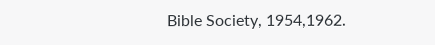Bible Society, 1954,1962.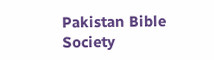Pakistan Bible Society